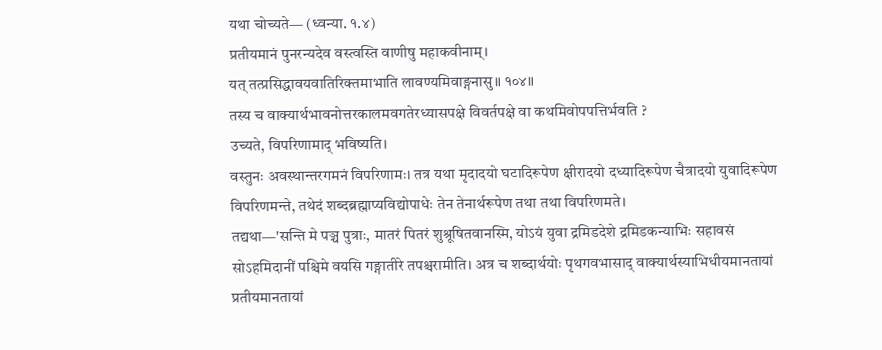यथा चोच्यते— (ध्वन्या. १.४)
प्रतीयमानं पुनरन्यदेव वस्त्वस्ति वाणीषु महाकवीनाम्।
यत् तत्प्रसिद्धावयवातिरिक्तमाभाति लावण्यमिवाङ्गनासु॥ १०४॥
तस्य च वाक्यार्थभावनोत्तरकालमवगतेरध्यासपक्षे विवर्तपक्षे वा कथमिवोपपत्तिर्भवति ?
उच्यते, विपरिणामाद् भविष्यति।
वस्तुनः अवस्थान्तरगमनं विपरिणामः। तत्र यथा मृदादयो घटादिरूपेण क्षीरादयो दध्यादिरूपेण चैत्रादयो युवादिरूपेण विपरिणमन्ते, तथेदं शब्दब्रह्माप्यविद्योपाधेः तेन तेनार्थरूपेण तथा तथा विपरिणमते।
तद्यथा—'सन्ति मे पञ्च पुत्राः, मातरं पितरं शुश्रूषितवानस्मि, योऽयं युवा द्रमिडदेशे द्रमिडकन्याभिः सहावसं सोऽहमिदानीं पश्चिमे वयसि गङ्गातीरे तपश्चरामीति। अत्र च शब्दार्थयोः पृथगवभासाद् वाक्यार्थस्याभिधीयमानतायां प्रतीयमानतायां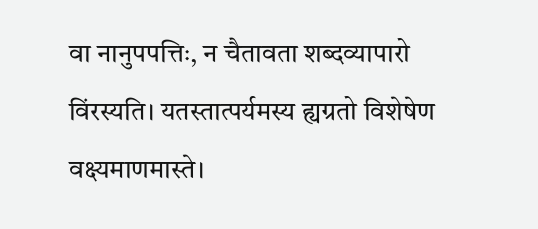वा नानुपपत्तिः, न चैतावता शब्दव्यापारो विंरस्यति। यतस्तात्पर्यमस्य ह्यग्रतो विशेषेण वक्ष्यमाणमास्ते।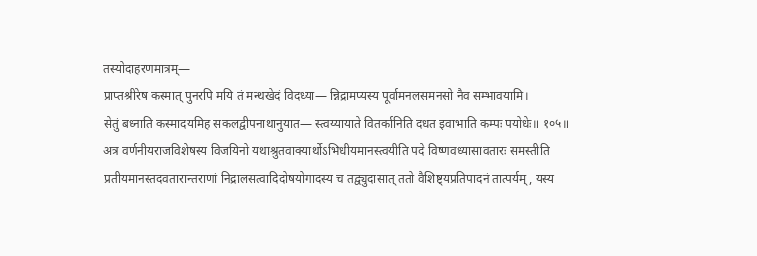तस्योदाहरणमात्रम्—
प्राप्तश्रीरेष कस्मात् पुनरपि मयि तं मन्थखेदं विदध्या— न्निद्रामप्यस्य पूर्वामनलसमनसो नैव सम्भावयामि।
सेतुं बध्नाति कस्मादयमिह सकलद्वीपनाथानुयात— स्त्वय्यायाते वितर्कानिति दधत इवाभाति कम्पः पयोधेः॥ १०५॥
अत्र वर्णनीयराजविशेषस्य विजयिनो यथाश्रुतवाक्यार्थोऽभिधीयमानस्त्वयीति पदे विष्णवध्यासावतारः समस्तीति प्रतीयमानस्तदवतारान्तराणां निद्रालसत्वादिदोषयोगादस्य च तद्व्युदासात् ततो वैशिष्ट्यप्रतिपादनं तात्पर्यम्, यस्य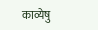काव्येषु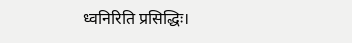ध्वनिरिति प्रसिद्धिः।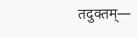तदुक्तम्—